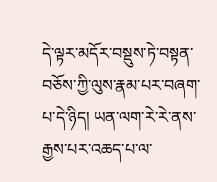དེ་ལྟར་མདོར་བསྡུས་ཏེ་བསྟན་བཅོས་ཀྱི་ལུས་རྣམ་པར་བཞག་པ་དེ་ཉིད། ཡན་ལག་རེ་རེ་ནས་རྒྱས་པར་འཆད་པ་ལ་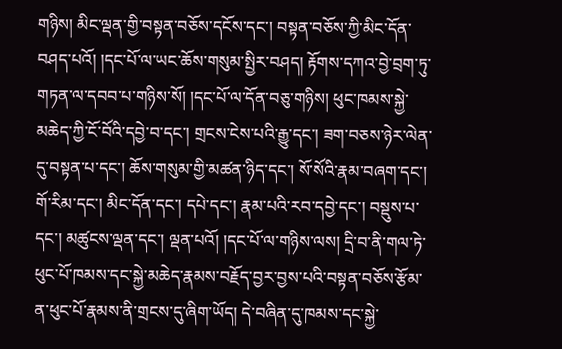གཉིས། མིང་ལྡན་གྱི་བསྟན་བཅོས་དངོས་དང་། བསྟན་བཅོས་ཀྱི་མིང་དོན་བཤད་པའོ། །དང་པོ་ལ་ཡང་ཆོས་གསུམ་སྤྱིར་བཤད། རྟོགས་དཀའ་བྱེ་བྲག་ཏུ་གཏན་ལ་དབབ་པ་གཉིས་སོ། །དང་པོ་ལ་དོན་བཅུ་གཉིས། ཕུང་ཁམས་སྐྱེ་མཆེད་ཀྱི་ངོ་བོའི་དབྱེ་བ་དང་། གྲངས་ངེས་པའི་རྒྱུ་དང་། ཟག་བཅས་ཉེར་ལེན་དུ་བསྟན་པ་དང་། ཆོས་གསུམ་གྱི་མཚན་ཉིད་དང་། སོ་སོའི་རྣམ་བཞག་དང་། གོ་རིམ་དང་། མིང་དོན་དང་། དཔེ་དང་། རྣམ་པའི་རབ་དབྱེ་དང་། བསྡུས་པ་དང་། མཚུངས་ལྡན་དང་། ལྡན་པའོ། །དང་པོ་ལ་གཉིས་ལས། དྲི་བ་ནི་གལ་ཏེ་ཕུང་པོ་ཁམས་དང་སྐྱེ་མཆེད་རྣམས་བརྗོད་བྱར་བྱས་པའི་བསྟན་བཅོས་རྩོམ་ན་ཕུང་པོ་རྣམས་ནི་གྲངས་དུ་ཞིག་ཡོད། དེ་བཞིན་དུ་ཁམས་དང་སྐྱེ་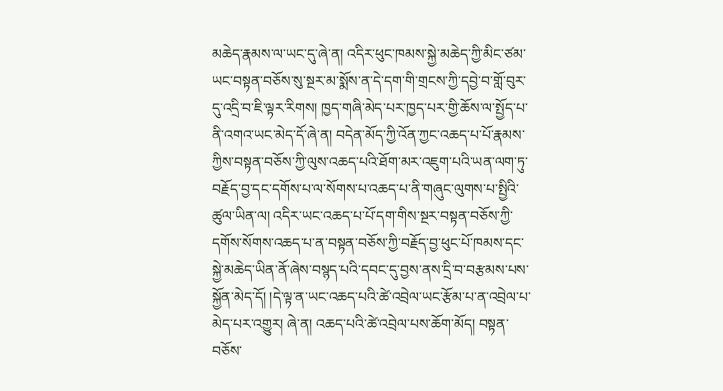མཆེད་རྣམས་ལ་ཡང་དུ་ཞེ་ན། འདིར་ཕུང་ཁམས་སྐྱེ་མཆེད་ཀྱི་མིང་ཙམ་ཡང་བསྟན་བཅོས་སུ་སྔར་མ་སྨོས་ན་དེ་དག་གི་གྲངས་ཀྱི་དབྱེ་བ་གློ་བུར་དུ་འདྲི་བ་ཇི་ལྟར་རིགས། ཁྱད་གཞི་མེད་པར་ཁྱད་པར་གྱི་ཆོས་ལ་སྤྱོད་པ་ནི་འགའ་ཡང་མེད་དོ་ཞེ་ན། བདེན་མོད་ཀྱི་འོན་ཀྱང་འཆད་པ་པོ་རྣམས་ཀྱིས་བསྟན་བཅོས་ཀྱི་ལུས་འཆད་པའི་ཐོག་མར་འཇུག་པའི་ཡན་ལག་ཏུ་བརྗོད་བྱ་དང་དགོས་པ་ལ་སོགས་པ་འཆད་པ་ནི་གཞུང་ལུགས་པ་སྤྱིའི་ཚུལ་ཡིན་ལ། འདིར་ཡང་འཆད་པ་པོ་དག་གིས་སྔར་བསྟན་བཅོས་ཀྱི་དགོས་སོགས་འཆད་པ་ན་བསྟན་བཅོས་ཀྱི་བརྗོད་བྱ་ཕུང་པོ་ཁམས་དང་སྐྱེ་མཆེད་ཡིན་ནོ་ཞེས་བསྙད་པའི་དབང་དུ་བྱས་ནས་དྲི་བ་བརྩམས་པས་སྐྱོན་མེད་དོ། །དེ་ལྟ་ན་ཡང་འཆད་པའི་ཚེ་འབྲེལ་ཡང་རྩོམ་པ་ན་འབྲེལ་པ་མེད་པར་འགྱུར། ཞེ་ན། འཆད་པའི་ཚེ་འབྲེལ་པས་ཆོག་མོད། བསྟན་བཅོས་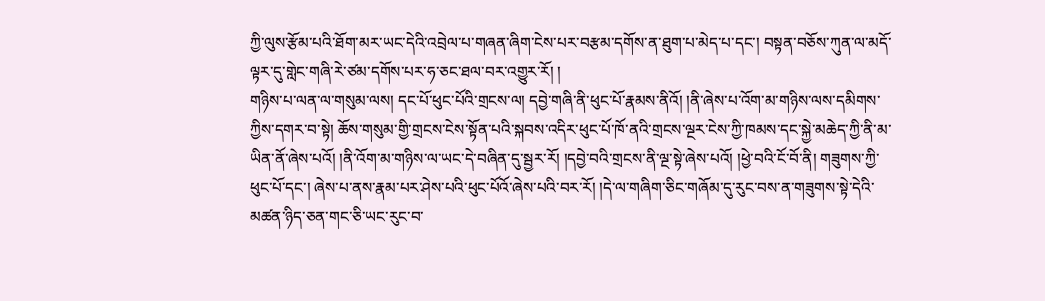ཀྱི་ལུས་རྩོམ་པའི་ཐོག་མར་ཡང་དེའི་འབྲེལ་པ་གཞན་ཞིག་ངེས་པར་བརྩམ་དགོས་ན་ཐུག་པ་མེད་པ་དང་། བསྟན་བཅོས་ཀུན་ལ་མདོ་ལྟར་དུ་གླེང་གཞི་རེ་ཙམ་དགོས་པར་ཧ་ཅང་ཐལ་བར་འགྱུར་རོ། །
གཉིས་པ་ལན་ལ་གསུམ་ལས། དང་པོ་ཕུང་པོའི་གྲངས་ལ། དབྱེ་གཞི་ནི་ཕུང་པོ་རྣམས་ནིའོ། །ནི་ཞེས་པ་འོག་མ་གཉིས་ལས་དམིགས་ཀྱིས་དགར་བ་སྟེ། ཆོས་གསུམ་གྱི་གྲངས་ངེས་སྟོན་པའི་སྐབས་འདིར་ཕུང་པོ་ཁོ་ནའི་གྲངས་ལྔར་ངེས་ཀྱི་ཁམས་དང་སྐྱེ་མཆེད་ཀྱི་ནི་མ་ཡིན་ནོ་ཞེས་པའོ། །ནི་འོག་མ་གཉིས་ལ་ཡང་དེ་བཞིན་དུ་སྦྱར་རོ། །དབྱེ་བའི་གྲངས་ནི་ལྔ་སྟེ་ཞེས་པའོ། །ཕྱེ་བའི་ངོ་བོ་ནི། གཟུགས་ཀྱི་ཕུང་པོ་དང་། ཞེས་པ་ནས་རྣམ་པར་ཤེས་པའི་ཕུང་པོའོ་ཞེས་པའི་བར་རོ། །དེ་ལ་གཞིག་ཅིང་གཞོམ་དུ་རུང་བས་ན་གཟུགས་སྟེ་དེའི་མཚན་ཉིད་ཅན་གང་ཅི་ཡང་རུང་བ་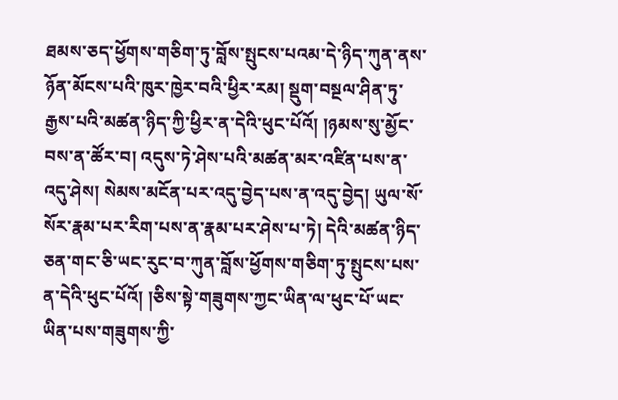ཐམས་ཅད་ཕྱོགས་གཅིག་ཏུ་བློས་སྤུངས་པའམ་དེ་ཉིད་ཀུན་ནས་ཉོན་མོངས་པའི་ཁུར་ཁྱེར་བའི་ཕྱིར་རམ། སྡུག་བསྔལ་ཤིན་ཏུ་རྒྱས་པའི་མཚན་ཉིད་ཀྱི་ཕྱིར་ན་དེའི་ཕུང་པོའོ། །ཉམས་སུ་མྱོང་བས་ན་ཚོར་བ། འདུས་ཏེ་ཤེས་པའི་མཚན་མར་འཛིན་པས་ན་འདུ་ཤེས། སེམས་མངོན་པར་འདུ་བྱེད་པས་ན་འདུ་བྱེད། ཡུལ་སོ་སོར་རྣམ་པར་རིག་པས་ན་རྣམ་པར་ཤེས་པ་ཏེ། དེའི་མཚན་ཉིད་ཅན་གང་ཅི་ཡང་རུང་བ་ཀུན་བློས་ཕྱོགས་གཅིག་ཏུ་སྤུངས་པས་ན་དེའི་ཕུང་པོའོ། །ཅིས་སྟེ་གཟུགས་ཀྱང་ཡིན་ལ་ཕུང་པོ་ཡང་ཡིན་པས་གཟུགས་ཀྱི་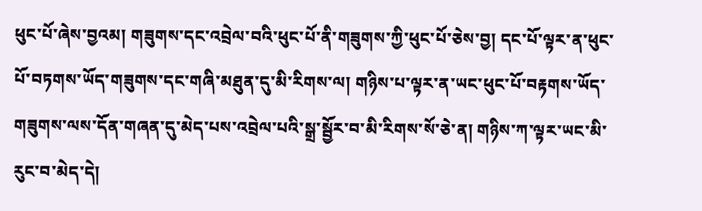ཕུང་པོ་ཞེས་བྱའམ། གཟུགས་དང་འབྲེལ་བའི་ཕུང་པོ་ནི་གཟུགས་ཀྱི་ཕུང་པོ་ཅེས་བྱ། དང་པོ་ལྟར་ན་ཕུང་པོ་བཏགས་ཡོད་གཟུགས་དང་གཞི་མཐུན་དུ་མི་རིགས་ལ། གཉིས་པ་ལྟར་ན་ཡང་ཕུང་པོ་བརྟགས་ཡོད་གཟུགས་ལས་དོན་གཞན་དུ་མེད་པས་འབྲེལ་པའི་སྒྲ་སྦྱོར་བ་མི་རིགས་སོ་ཅེ་ན། གཉིས་ཀ་ལྟར་ཡང་མི་རུང་བ་མེད་དེ།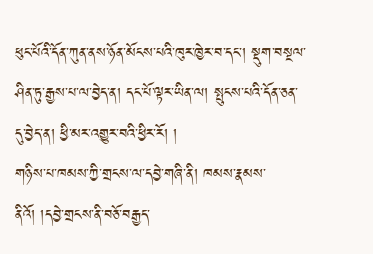ཕུང་པོའི་དོན་ཀུན་ནས་ཉོན་མོངས་པའི་ཁུར་ཁྱེར་བ་དང་། སྡུག་བསྔལ་ཤིན་ཏུ་རྒྱས་པ་ལ་བྱེད་ན། དང་པོ་ལྟར་ཡིན་ལ། སྤུངས་པའི་དོན་ཅན་དུ་བྱེད་ན། ཕྱི་མར་འགྱུར་བའི་ཕྱིར་རོ། །
གཉིས་པ་ཁམས་ཀྱི་གྲངས་ལ་དབྱེ་གཞི་ནི། ཁམས་རྣམས་ནིའོ། །དབྱེ་གྲངས་ནི་བཅོ་བརྒྱད་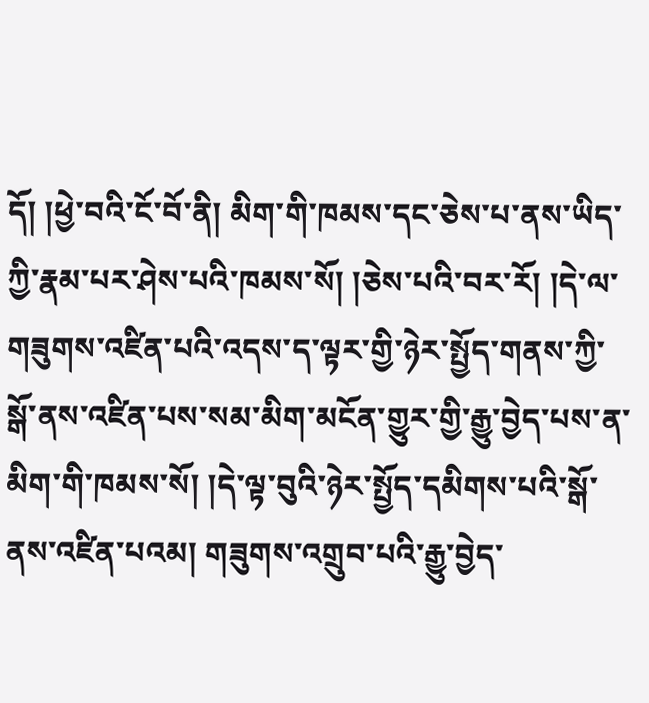དོ། །ཕྱེ་བའི་ངོ་བོ་ནི། མིག་གི་ཁམས་དང་ཅེས་པ་ནས་ཡིད་ཀྱི་རྣམ་པར་ཤེས་པའི་ཁམས་སོ། །ཅེས་པའི་བར་རོ། །དེ་ལ་གཟུགས་འཛིན་པའི་འདས་ད་ལྟར་གྱི་ཉེར་སྤྱོད་གནས་ཀྱི་སྒོ་ནས་འཛིན་པས་སམ་མིག་མངོན་གྱུར་གྱི་རྒྱུ་བྱེད་པས་ན་མིག་གི་ཁམས་སོ། །དེ་ལྟ་བུའི་ཉེར་སྤྱོད་དམིགས་པའི་སྒོ་ནས་འཛིན་པའམ། གཟུགས་འགྲུབ་པའི་རྒྱུ་བྱེད་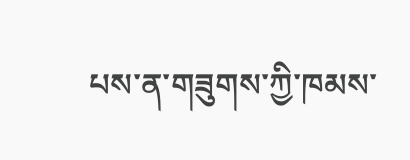པས་ན་གཟུགས་ཀྱི་ཁམས་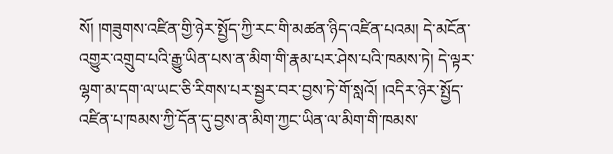སོ། །གཟུགས་འཛིན་གྱི་ཉེར་སྤྱོད་ཀྱི་རང་གི་མཚན་ཉིད་འཛིན་པའམ། དེ་མངོན་འགྱུར་འགྲུབ་པའི་རྒྱུ་ཡིན་པས་ན་མིག་གི་རྣམ་པར་ཤེས་པའི་ཁམས་ཏེ། དེ་ལྟར་ལྷག་མ་དག་ལ་ཡང་ཅི་རིགས་པར་སྦྱར་བར་བྱས་ཏེ་གོ་སླའོ། །འདིར་ཉེར་སྤྱོད་འཛིན་པ་ཁམས་ཀྱི་དོན་དུ་བྱས་ན་མིག་ཀྱང་ཡིན་ལ་མིག་གི་ཁམས་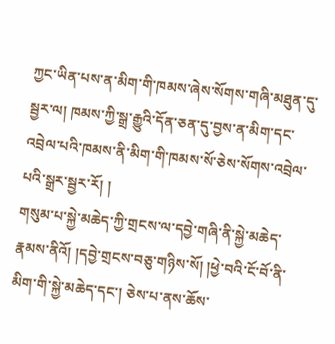ཀྱང་ཡིན་པས་ན་མིག་གི་ཁམས་ཞེས་སོགས་གཞི་མཐུན་དུ་སྦྱར་ལ། ཁམས་ཀྱི་སྒྲ་རྒྱུའི་དོན་ཅན་དུ་བྱས་ན་མིག་དང་འབྲེལ་པའི་ཁམས་ནི་མིག་གི་ཁམས་སོ་ཅེས་སོགས་འབྲེལ་པའི་སྒྲར་སྦྱར་རོ། །
གསུམ་པ་སྐྱེ་མཆེད་ཀྱི་གྲངས་ལ་དབྱེ་གཞི་ནི་སྐྱེ་མཆེད་རྣམས་ནིའོ། །དབྱེ་གྲངས་བཅུ་གཉིས་སོ། །ཕྱེ་བའི་ངོ་བོ་ནི་མིག་གི་སྐྱེ་མཆེད་དང་། ཅེས་པ་ནས་ཆོས་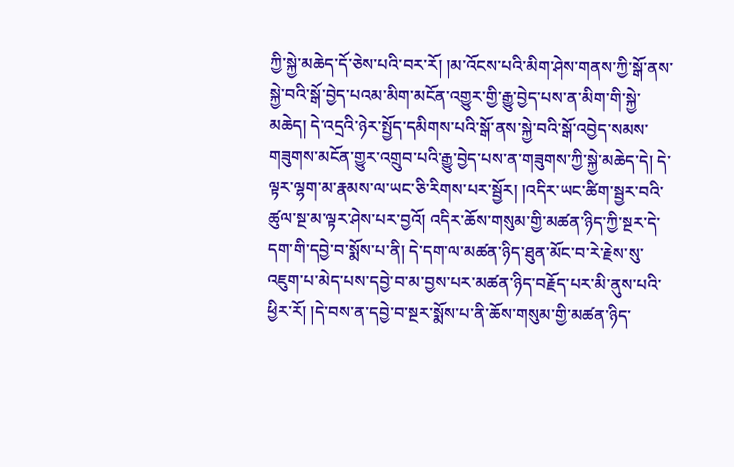ཀྱི་སྐྱེ་མཆེད་དོ་ཅེས་པའི་བར་རོ། །མ་འོངས་པའི་མིག་ཤེས་གནས་ཀྱི་སྒོ་ནས་སྐྱེ་བའི་སྒོ་བྱེད་པའམ་མིག་མངོན་འགྱུར་གྱི་རྒྱུ་བྱེད་པས་ན་མིག་གི་སྐྱེ་མཆེད། དེ་འདྲའི་ཉེར་སྤྱོད་དམིགས་པའི་སྒོ་ནས་སྐྱེ་བའི་སྒོ་འབྱེད་སམས་གཟུགས་མངོན་གྱུར་འགྲུབ་པའི་རྒྱུ་བྱེད་པས་ན་གཟུགས་ཀྱི་སྐྱེ་མཆེད་དེ། དེ་ལྟར་ལྷག་མ་རྣམས་ལ་ཡང་ཅི་རིགས་པར་སྦྱོར། །འདིར་ཡང་ཚིག་སྦྱར་བའི་ཚུལ་སྔ་མ་ལྟར་ཤེས་པར་བྱའོ། འདིར་ཆོས་གསུམ་གྱི་མཚན་ཉིད་ཀྱི་སྔར་དེ་དག་གི་དབྱེ་བ་སྨོས་པ་ནི། དེ་དག་ལ་མཚན་ཉིད་ཐུན་མོང་བ་རེ་རྗེས་སུ་འཇུག་པ་མེད་པས་དབྱེ་བ་མ་བྱས་པར་མཚན་ཉིད་བརྗོད་པར་མི་ནུས་པའི་ཕྱིར་རོ། །དེ་བས་ན་དབྱེ་བ་སྔར་སྨོས་པ་ནི་ཆོས་གསུམ་གྱི་མཚན་ཉིད་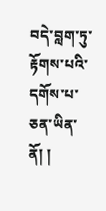བདེ་བླག་ཏུ་རྟོགས་པའི་དགོས་པ་ཅན་ཡིན་ནོ། །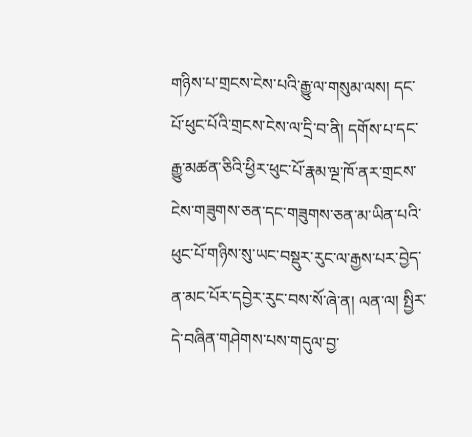གཉིས་པ་གྲངས་ངེས་པའི་རྒྱུ་ལ་གསུམ་ལས། དང་པོ་ཕུང་པོའི་གྲངས་ངེས་ལ་དྲི་བ་ནི། དགོས་པ་དང་རྒྱུ་མཚན་ཅིའི་ཕྱིར་ཕུང་པོ་རྣམ་ལྔ་ཁོ་ནར་གྲངས་ངེས་གཟུགས་ཅན་དང་གཟུགས་ཅན་མ་ཡིན་པའི་ཕུང་པོ་གཉིས་སུ་ཡང་བསྡུར་རུང་ལ་རྒྱས་པར་བྱེད་ན་མང་པོར་དབྱེར་རུང་བས་སོ་ཞེ་ན། ལན་ལ། སྤྱིར་དེ་བཞིན་གཤེགས་པས་གདུལ་བྱ་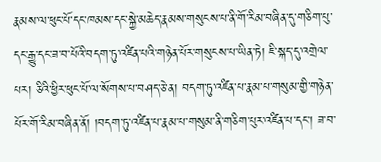རྣམས་ལ་ཕུང་པོ་དང་ཁམས་དང་སྐྱེ་མཆེད་རྣམས་གསུངས་པ་ནི་གོ་རིམ་བཞིན་དུ་གཅིག་པུ་དང་རྒྱུ་དང་ཟ་བ་པོའི་བདག་ཏུ་འཛིན་པའི་གཉེན་པོར་གསུངས་པ་ཡིན་ཏེ། ཇི་སྐད་དུ་འགྲེལ་པར། ཅིའི་ཕྱིར་ཕུང་པོ་ལ་སོགས་པ་བཤད་ཅེ་ན། བདག་ཏུ་འཛིན་པ་རྣམ་པ་གསུམ་གྱི་གཉེན་པོར་གོ་རིམ་བཞིན་ནོ། །བདག་ཏུ་འཛིན་པ་རྣམ་པ་གསུམ་ནི་གཅིག་པུར་འཛིན་པ་དང་། ཟ་བ་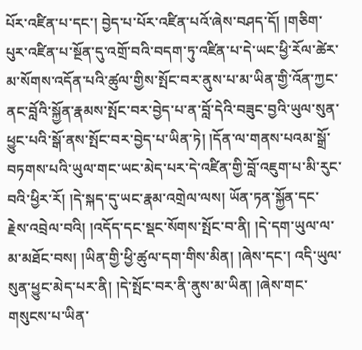པོར་འཛིན་པ་དང་། བྱེད་པ་པོར་འཛིན་པའོ་ཞེས་བཤད་དོ། །གཅིག་པུར་འཛིན་པ་སྔོན་དུ་འགྲོ་བའི་བདག་ཏུ་འཛིན་པ་དེ་ཡང་ཕྱི་རོལ་ཚེར་མ་སོགས་འདོན་པའི་ཚུལ་གྱིས་སྤོང་བར་ནུས་པ་མ་ཡིན་གྱི་འོན་ཀྱང་ནང་བློའི་སྐྱོན་རྣམས་སྤོང་བར་བྱེད་པ་ན་བློ་དེའི་བཟུང་བྱའི་ཡུལ་སུན་ཕྱུང་པའི་སྒོ་ནས་སྤོང་བར་བྱེད་པ་ཡིན་ཏེ། །དོན་ལ་གནས་པའམ་སྒྲོ་བཏགས་པའི་ཡུལ་གང་ཡང་མེད་པར་དེ་འཛིན་གྱི་བློ་འཇུག་པ་མི་རུང་བའི་ཕྱིར་རོ། །དེ་སྐད་དུ་ཡང་རྣམ་འགྲེལ་ལས། ཡོན་ཏན་སྐྱོན་དང་རྗེས་འབྲེལ་བའི། །འདོད་དང་སྡང་སོགས་སྤོང་བ་ནི། །དེ་དག་ཡུལ་ལ་མ་མཐོང་བས། །ཡིན་གྱི་ཕྱི་ཚུལ་དག་གིས་མིན། །ཞེས་དང་། འདི་ཡུལ་སུན་ཕྱུང་མེད་པར་ནི། །དེ་སྤོང་བར་ནི་ནུས་མ་ཡིན། །ཞེས་གང་གསུངས་པ་ཡིན་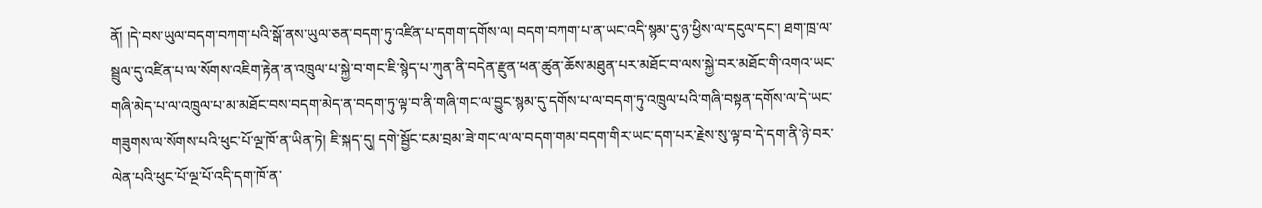ནོ། །དེ་བས་ཡུལ་བདག་བཀག་པའི་སྒོ་ནས་ཡུལ་ཅན་བདག་ཏུ་འཛིན་པ་དགག་དགོས་ལ། བདག་བཀག་པ་ན་ཡང་འདི་སྙམ་དུ་ཉ་ཕྱིས་ལ་དངུལ་དང་། ཐག་ཁྲ་ལ་སྦྲུལ་དུ་འཛིན་པ་ལ་སོགས་འཇིག་རྟེན་ན་འཁྲུལ་པ་སྐྱེ་བ་གང་ཇི་སྙེད་པ་ཀུན་ནི་བདེན་རྫུན་ཕན་ཚུན་ཆོས་མཐུན་པར་མཐོང་བ་ལས་སྐྱེ་བར་མཐོང་གི་འགའ་ཡང་གཞི་མེད་པ་ལ་འཁྲུལ་པ་མ་མཐོང་བས་བདག་མེད་ན་བདག་ཏུ་ལྟ་བ་ནི་གཞི་གང་ལ་བྱུང་སྙམ་དུ་དགོས་པ་ལ་བདག་ཏུ་འཁྲུལ་པའི་གཞི་བསྟན་དགོས་ལ་དེ་ཡང་གཟུགས་ལ་སོགས་པའི་ཕུང་པོ་ལྔ་ཁོ་ན་ཡིན་ཏེ། ཇི་སྐད་དུ། དགེ་སྦྱོང་ངམ་བྲམ་ཟེ་གང་ལ་ལ་བདག་གམ་བདག་གིར་ཡང་དག་པར་རྗེས་སུ་ལྟ་བ་དེ་དག་ནི་ཉེ་བར་ལེན་པའི་ཕུང་པོ་ལྔ་པོ་འདི་དག་ཁོ་ན་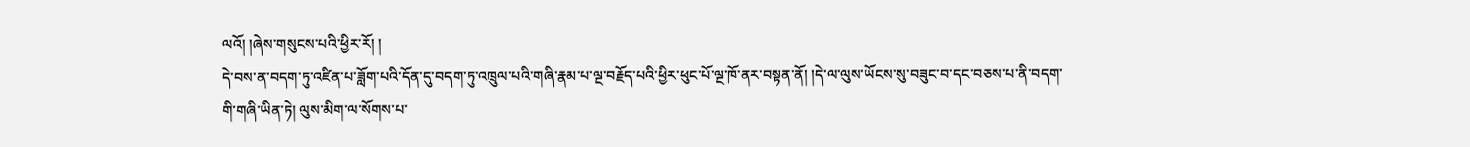ལའོ། །ཞེས་གསུངས་པའི་ཕྱིར་རོ། །
དེ་བས་ན་བདག་ཏུ་འཛིན་པ་ཟློག་པའི་དོན་དུ་བདག་ཏུ་འཁྲུལ་པའི་གཞི་རྣམ་པ་ལྔ་བརྗོད་པའི་ཕྱིར་ཕུང་པོ་ལྔ་ཁོ་ནར་བསྟན་ནོ། །དེ་ལ་ལུས་ཡོངས་སུ་བཟུང་བ་དང་བཅས་པ་ནི་བདག་གི་གཞི་ཡིན་ཏེ། ལུས་མིག་ལ་སོགས་པ་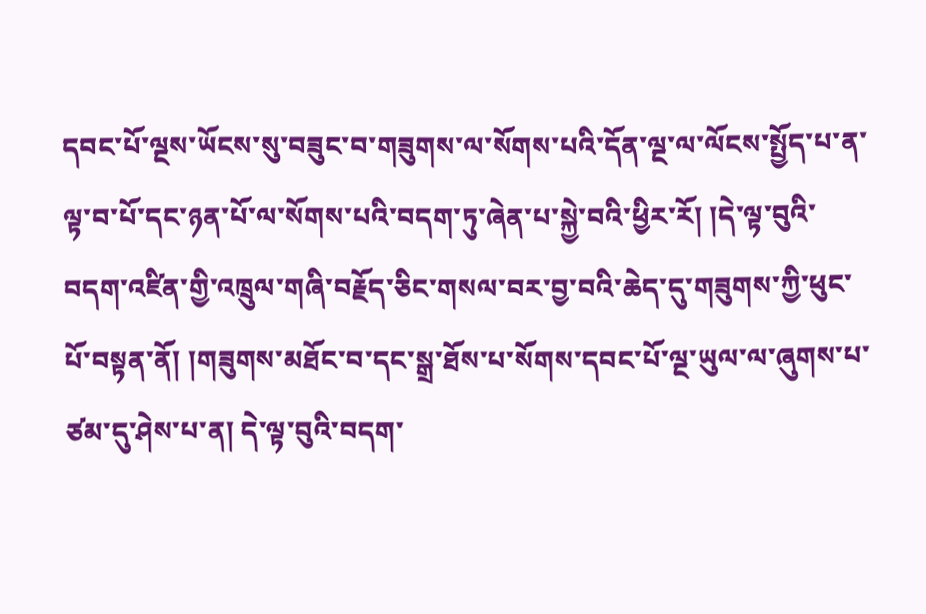དབང་པོ་ལྔས་ཡོངས་སུ་བཟུང་བ་གཟུགས་ལ་སོགས་པའི་དོན་ལྔ་ལ་ལོངས་སྤྱོད་པ་ན་ལྟ་བ་པོ་དང་ཉན་པོ་ལ་སོགས་པའི་བདག་ཏུ་ཞེན་པ་སྐྱེ་བའི་ཕྱིར་རོ། །དེ་ལྟ་བུའི་བདག་འཛིན་གྱི་འཁྲུལ་གཞི་བརྗོད་ཅིང་གསལ་བར་བྱ་བའི་ཆེད་དུ་གཟུགས་ཀྱི་ཕུང་པོ་བསྟན་ནོ། །གཟུགས་མཐོང་བ་དང་སྒྲ་ཐོས་པ་སོགས་དབང་པོ་ལྔ་ཡུལ་ལ་ཞུགས་པ་ཙམ་དུ་ཤེས་པ་ན། དེ་ལྟ་བུའི་བདག་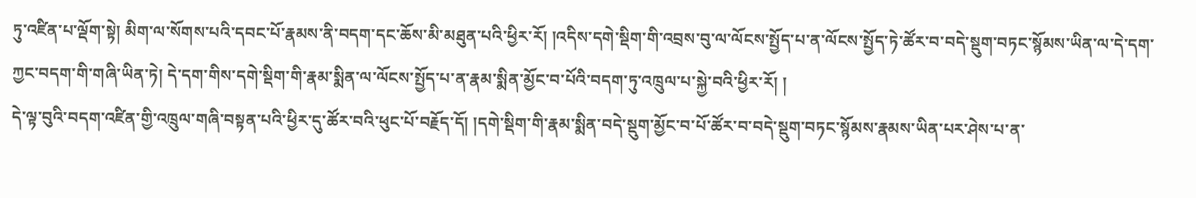ཏུ་འཛིན་པ་ལྡོག་སྟེ། མིག་ལ་སོགས་པའི་དབང་པོ་རྣམས་ནི་བདག་དང་ཆོས་མི་མཐུན་པའི་ཕྱིར་རོ། །འདིས་དགེ་སྡིག་གི་འབྲས་བུ་ལ་ལོངས་སྤྱོད་པ་ན་ལོངས་སྤྱོད་ཏེ་ཚོར་བ་བདེ་སྡུག་བཏང་སྙོམས་ཡིན་ལ་དེ་དག་ཀྱང་བདག་གི་གཞི་ཡིན་ཏེ། དེ་དག་གིས་དགེ་སྡིག་གི་རྣམ་སྨིན་ལ་ལོངས་སྤྱོད་པ་ན་རྣམ་སྨིན་མྱོང་བ་པོའི་བདག་ཏུ་འཁྲུལ་པ་སྐྱེ་བའི་ཕྱིར་རོ། །
དེ་ལྟ་བུའི་བདག་འཛིན་གྱི་འཁྲུལ་གཞི་བསྟན་པའི་ཕྱིར་དུ་ཚོར་བའི་ཕུང་པོ་བརྗོད་དོ། །དགེ་སྡིག་གི་རྣམ་སྨིན་བདེ་སྡུག་མྱོང་བ་པོ་ཚོར་བ་བདེ་སྡུག་བཏང་སྙོམས་རྣམས་ཡིན་པར་ཤེས་པ་ན་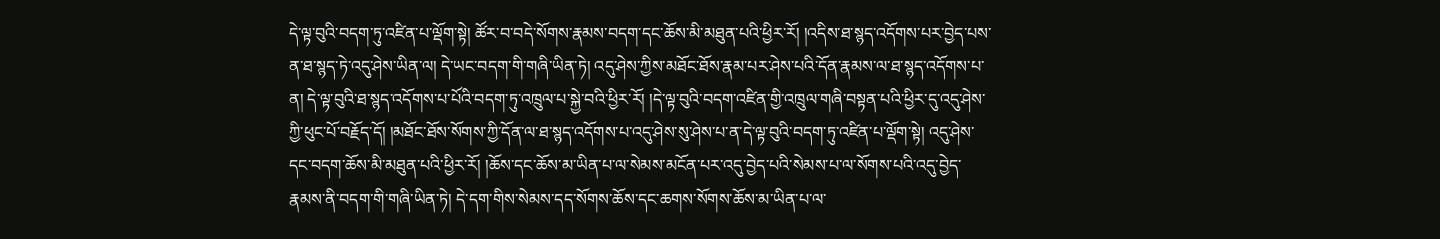དེ་ལྟ་བུའི་བདག་ཏུ་འཛིན་པ་ལྡོག་སྟེ། ཚོར་བ་བདེ་སོགས་རྣམས་བདག་དང་ཆོས་མི་མཐུན་པའི་ཕྱིར་རོ། །འདིས་ཐ་སྙད་འདོགས་པར་བྱེད་པས་ན་ཐ་སྙད་ཏེ་འདུ་ཤེས་ཡིན་ལ། དེ་ཡང་བདག་གི་གཞི་ཡིན་ཏེ། འདུ་ཤེས་ཀྱིས་མཐོང་ཐོས་རྣམ་པར་ཤེས་པའི་དོན་རྣམས་ལ་ཐ་སྙད་འདོགས་པ་ན། དེ་ལྟ་བུའི་ཐ་སྙད་འདོགས་པ་པོའི་བདག་ཏུ་འཁྲུལ་པ་སྐྱེ་བའི་ཕྱིར་རོ། །དེ་ལྟ་བུའི་བདག་འཛིན་གྱི་འཁྲུལ་གཞི་བསྟན་པའི་ཕྱིར་དུ་འདུ་ཤེས་ཀྱི་ཕུང་པོ་བརྗོད་དོ། །མཐོང་ཐོས་སོགས་ཀྱི་དོན་ལ་ཐ་སྙད་འདོགས་པ་འདུ་ཤེས་སུ་ཤེས་པ་ན་དེ་ལྟ་བུའི་བདག་ཏུ་འཛིན་པ་ལྡོག་སྟེ། འདུ་ཤེས་དང་བདག་ཆོས་མི་མཐུན་པའི་ཕྱིར་རོ། །ཆོས་དང་ཆོས་མ་ཡིན་པ་ལ་སེམས་མངོན་པར་འདུ་བྱེད་པའི་སེམས་པ་ལ་སོགས་པའི་འདུ་བྱེད་རྣམས་ནི་བདག་གི་གཞི་ཡིན་ཏེ། དེ་དག་གིས་སེམས་དད་སོགས་ཆོས་དང་ཆགས་སོགས་ཆོས་མ་ཡིན་པ་ལ་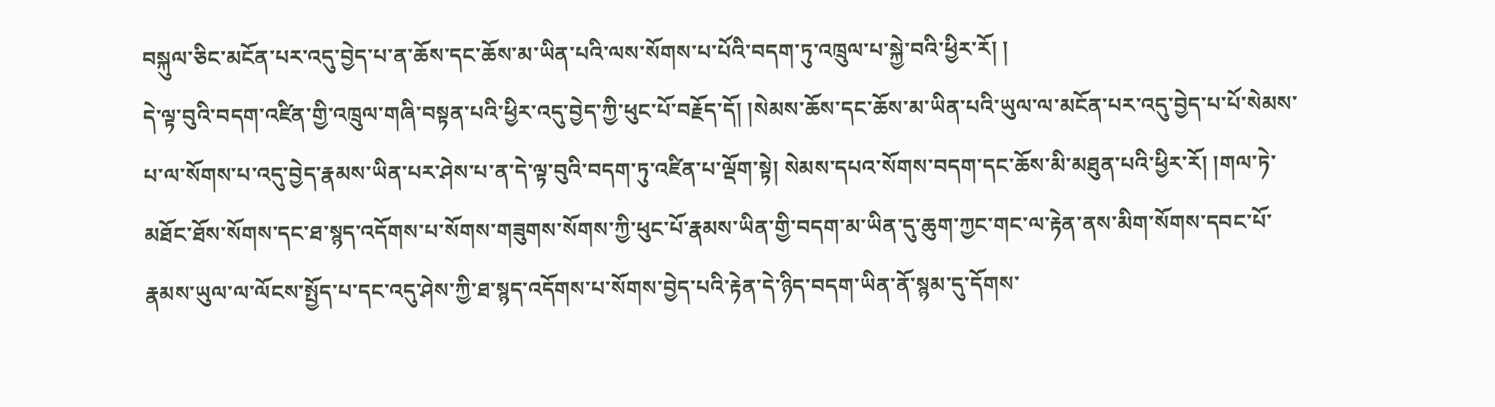བསྐུལ་ཅིང་མངོན་པར་འདུ་བྱེད་པ་ན་ཆོས་དང་ཆོས་མ་ཡིན་པའི་ལས་སོགས་པ་པོའི་བདག་ཏུ་འཁྲུལ་པ་སྐྱེ་བའི་ཕྱིར་རོ། །
དེ་ལྟ་བུའི་བདག་འཛིན་གྱི་འཁྲུལ་གཞི་བསྟན་པའི་ཕྱིར་འདུ་བྱེད་ཀྱི་ཕུང་པོ་བརྗོད་དོ། །སེམས་ཆོས་དང་ཆོས་མ་ཡིན་པའི་ཡུལ་ལ་མངོན་པར་འདུ་བྱེད་པ་པོ་སེམས་པ་ལ་སོགས་པ་འདུ་བྱེད་རྣམས་ཡིན་པར་ཤེས་པ་ན་དེ་ལྟ་བུའི་བདག་ཏུ་འཛིན་པ་ལྡོག་སྟེ། སེམས་དཔའ་སོགས་བདག་དང་ཆོས་མི་མཐུན་པའི་ཕྱིར་རོ། །གལ་ཏེ་མཐོང་ཐོས་སོགས་དང་ཐ་སྙད་འདོགས་པ་སོགས་གཟུགས་སོགས་ཀྱི་ཕུང་པོ་རྣམས་ཡིན་གྱི་བདག་མ་ཡིན་དུ་ཆུག་ཀྱང་གང་ལ་རྟེན་ནས་མིག་སོགས་དབང་པོ་རྣམས་ཡུལ་ལ་ལོངས་སྤྱོད་པ་དང་འདུ་ཤེས་ཀྱི་ཐ་སྙད་འདོགས་པ་སོགས་བྱེད་པའི་རྟེན་དེ་ཉིད་བདག་ཡིན་ནོ་སྙམ་དུ་དོགས་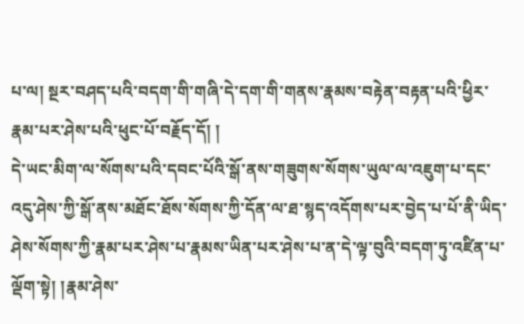པ་ལ། སྔར་བཤད་པའི་བདག་གི་གཞི་དེ་དག་གི་གནས་རྣམས་བརྟེན་བརྟན་པའི་ཕྱིར་རྣམ་པར་ཤེས་པའི་ཕུང་པོ་བརྗོད་དོ། །
དེ་ཡང་མིག་ལ་སོགས་པའི་དབང་པོའི་སྒོ་ནས་གཟུགས་སོགས་ཡུལ་ལ་འཇུག་པ་དང་འདུ་ཤེས་ཀྱི་སྒོ་ནས་མཐོང་ཐོས་སོགས་ཀྱི་དོན་ལ་ཐ་སྙད་འདོགས་པར་བྱེད་པ་པོ་ནི་ཡིད་ཤེས་སོགས་ཀྱི་རྣམ་པར་ཤེས་པ་རྣམས་ཡིན་པར་ཤེས་པ་ན་དེ་ལྟ་བུའི་བདག་ཏུ་འཛིན་པ་ལྡོག་སྟེ། །རྣམ་ཤེས་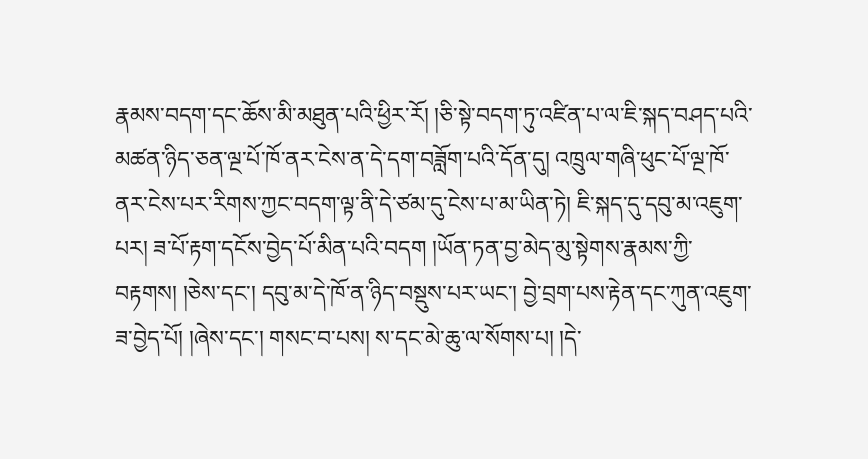རྣམས་བདག་དང་ཆོས་མི་མཐུན་པའི་ཕྱིར་རོ། །ཅི་སྟེ་བདག་ཏུ་འཛིན་པ་ལ་ཇི་སྐད་བཤད་པའི་མཚན་ཉིད་ཅན་ལྔ་པོ་ཁོ་ནར་ངེས་ན་དེ་དག་བཟློག་པའི་དོན་དུ། འཁྲུལ་གཞི་ཕུང་པོ་ལྔ་ཁོ་ནར་ངེས་པར་རིགས་ཀྱང་བདག་ལྟ་ནི་དེ་ཙམ་དུ་ངེས་པ་མ་ཡིན་ཏེ། ཇི་སྐད་དུ་དབུ་མ་འཇུག་པར། ཟ་པོ་རྟག་དངོས་བྱེད་པོ་མིན་པའི་བདག །ཡོན་ཏན་བྱ་མེད་མུ་སྟེགས་རྣམས་ཀྱི་བརྟགས། །ཅེས་དང་། དབུ་མ་དེ་ཁོ་ན་ཉིད་བསྡུས་པར་ཡང་། བྱེ་བྲག་པས་རྟེན་དང་ཀུན་འཇུག་ཟ་བྱེད་པོ། །ཞེས་དང་། གསང་བ་པས། ས་དང་མེ་ཆུ་ལ་སོགས་པ། །དེ་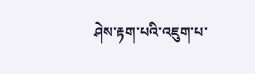ཤེས་རྟག་པའི་འཇུག་པ་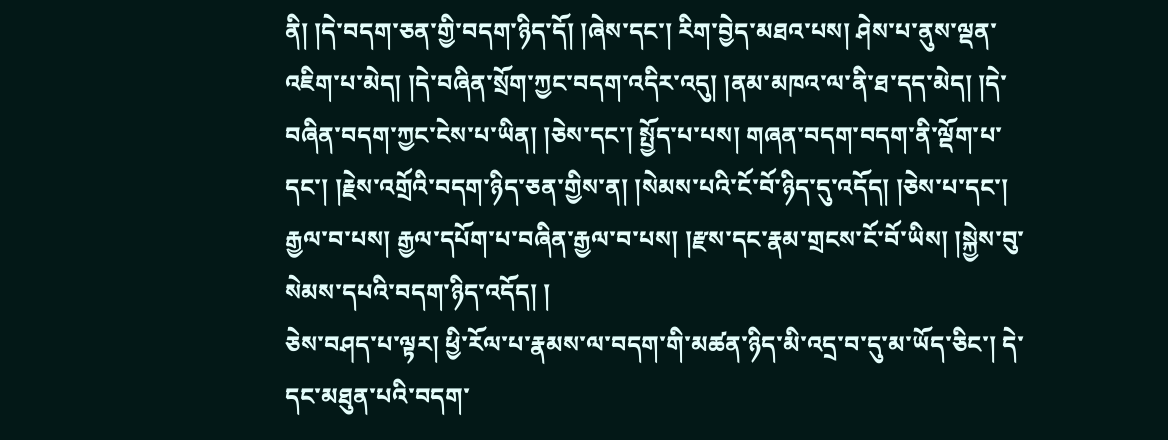ནི། །དེ་བདག་ཅན་གྱི་བདག་ཉིད་དོ། །ཞེས་དང་། རིག་བྱེད་མཐའ་པས། ཤེས་པ་ནུས་ལྡན་འཇིག་པ་མེད། །དེ་བཞིན་སྲོག་ཀྱང་བདག་འདིར་འདུ། །ནམ་མཁའ་ལ་ནི་ཐ་དད་མེད། །དེ་བཞིན་བདག་ཀྱང་ངེས་པ་ཡིན། །ཅེས་དང་། སྤྱོད་པ་པས། གཞན་བདག་བདག་ནི་ལྡོག་པ་དང་། །རྗེས་འགྲོའི་བདག་ཉིད་ཅན་གྱིས་ན། །སེམས་པའི་ངོ་བོ་ཉིད་དུ་འདོད། །ཅེས་པ་དང་། རྒྱལ་བ་པས། རྒྱལ་དཔོག་པ་བཞིན་རྒྱལ་བ་པས། །རྫས་དང་རྣམ་གྲངས་ངོ་བོ་ཡིས། །སྐྱེས་བུ་སེམས་དཔའི་བདག་ཉིད་འདོད། །
ཅེས་བཤད་པ་ལྟར། ཕྱི་རོལ་པ་རྣམས་ལ་བདག་གི་མཚན་ཉིད་མི་འདྲ་བ་དུ་མ་ཡོད་ཅིང་། དེ་དང་མཐུན་པའི་བདག་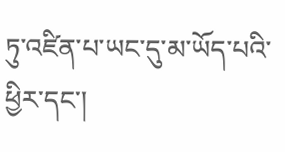ཏུ་འཛིན་པ་ཡང་དུ་མ་ཡོད་པའི་ཕྱིར་དང་།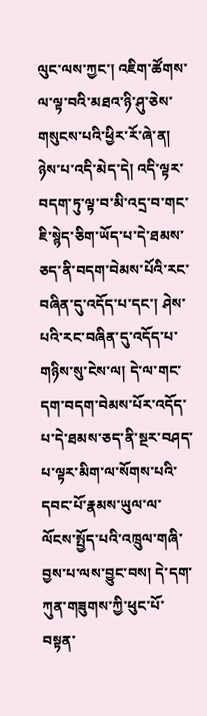ལུང་ལས་ཀྱང་། འཇིག་ཚོགས་ལ་ལྟ་བའི་མཐའ་ཉི་ཤུ་ཅེས་གསུངས་པའི་ཕྱིར་རོ་ཞེ་ན། ཉེས་པ་འདི་མེད་དེ། འདི་ལྟར་བདག་ཏུ་ལྟ་བ་མི་འདྲ་བ་གང་ཇི་སྙེད་ཅིག་ཡོད་པ་དེ་ཐམས་ཅད་ནི་བདག་བེམས་པོའི་རང་བཞིན་དུ་འདོད་པ་དང་། ཤེས་པའི་རང་བཞིན་དུ་འདོད་པ་གཉིས་སུ་ངེས་ལ། དེ་ལ་གང་དག་བདག་བེམས་པོར་འདོད་པ་དེ་ཐམས་ཅད་ནི་སྔར་བཤད་པ་ལྟར་མིག་ལ་སོགས་པའི་དབང་པོ་རྣམས་ཡུལ་ལ་ལོངས་སྤྱོད་པའི་འཁྲུལ་གཞི་བྱས་པ་ལས་བྱུང་བས། དེ་དག་ཀུན་གཟུགས་ཀྱི་ཕུང་པོ་བསྟན་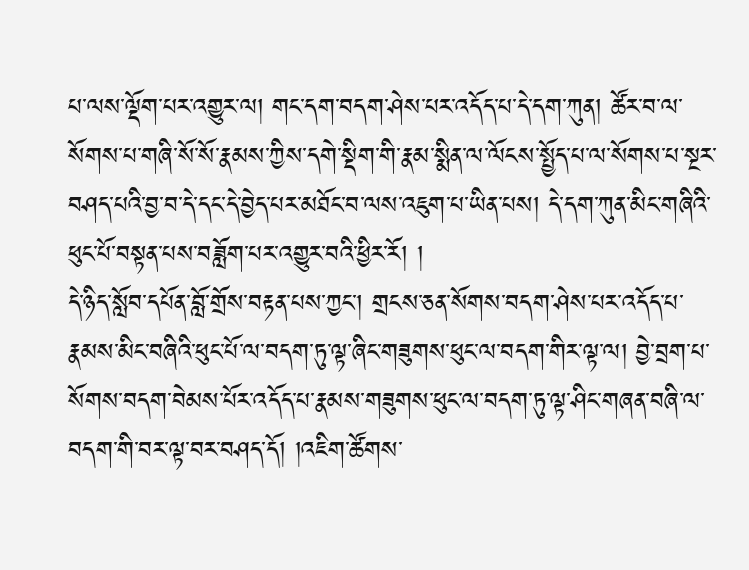པ་ལས་ལྡོག་པར་འགྱུར་ལ། གང་དག་བདག་ཤེས་པར་འདོད་པ་དེ་དག་ཀུན། ཚོར་བ་ལ་སོགས་པ་གཞི་སོ་སོ་རྣམས་ཀྱིས་དགེ་སྡིག་གི་རྣམ་སྨིན་ལ་ལོངས་སྤྱོད་པ་ལ་སོགས་པ་སྔར་བཤད་པའི་བྱ་བ་དེ་དང་དེ་བྱེད་པར་མཐོང་བ་ལས་འཇུག་པ་ཡིན་པས། དེ་དག་ཀུན་མིང་གཞིའི་ཕུང་པོ་བསྟན་པས་བཟློག་པར་འགྱུར་བའི་ཕྱིར་རོ། །
དེ་ཉིད་སློབ་དཔོན་བློ་གྲོས་བརྟན་པས་ཀྱང་། གྲངས་ཅན་སོགས་བདག་ཤེས་པར་འདོད་པ་རྣམས་མིང་བཞིའི་ཕུང་པོ་ལ་བདག་ཏུ་ལྟ་ཞིང་གཟུགས་ཕུང་ལ་བདག་གིར་ལྟ་ལ། བྱེ་བྲག་པ་སོགས་བདག་བེམས་པོར་འདོད་པ་རྣམས་གཟུགས་ཕུང་ལ་བདག་ཏུ་ལྟ་ཤིང་གཞན་བཞི་ལ་བདག་གི་བར་ལྟ་བར་བཤད་དོ། །འཇིག་ཚོགས་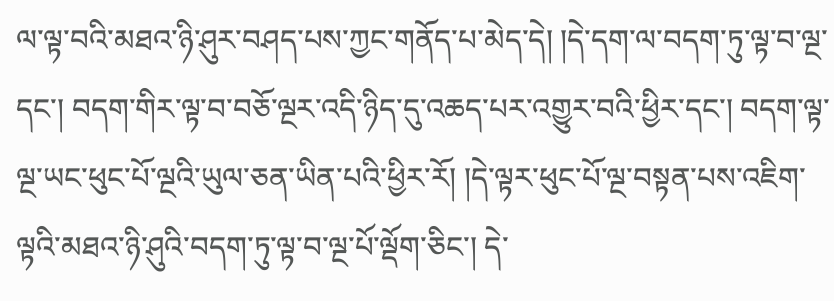ལ་ལྟ་བའི་མཐའ་ཉི་ཤུར་བཤད་པས་ཀྱང་གནོད་པ་མེད་དེ། །དེ་དག་ལ་བདག་ཏུ་ལྟ་བ་ལྔ་དང་། བདག་གིར་ལྟ་བ་བཅོ་ལྔར་འདི་ཉིད་དུ་འཆད་པར་འགྱུར་བའི་ཕྱིར་དང་། བདག་ལྟ་ལྔ་ཡང་ཕུང་པོ་ལྔའི་ཡུལ་ཅན་ཡིན་པའི་ཕྱིར་རོ། །དེ་ལྟར་ཕུང་པོ་ལྔ་བསྟན་པས་འཇིག་ལྟའི་མཐའ་ཉི་ཤུའི་བདག་ཏུ་ལྟ་བ་ལྔ་པོ་ལྡོག་ཅིང་། དེ་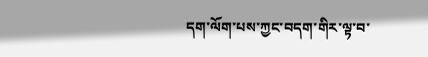དག་ལོག་པས་ཀྱང་བདག་གིར་ལྟ་བ་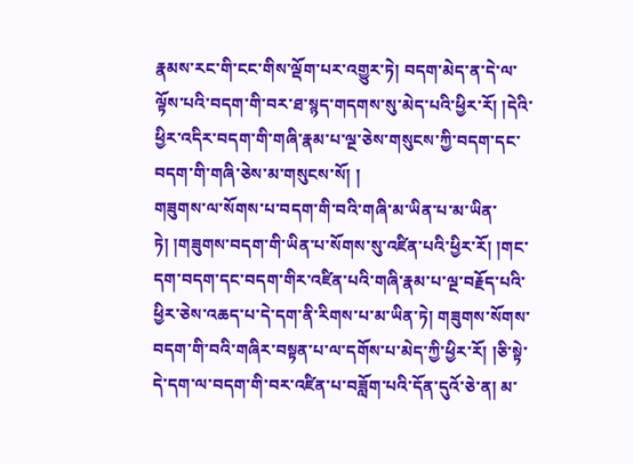རྣམས་རང་གི་ངང་གིས་ལྡོག་པར་འགྱུར་ཏེ། བདག་མེད་ན་དེ་ལ་ལྟོས་པའི་བདག་གི་བར་ཐ་སྙད་གདགས་སུ་མེད་པའི་ཕྱིར་རོ། །དེའི་ཕྱིར་འདིར་བདག་གི་གཞི་རྣམ་པ་ལྔ་ཅེས་གསུངས་ཀྱི་བདག་དང་བདག་གི་གཞི་ཅེས་མ་གསུངས་སོ། །
གཟུགས་ལ་སོགས་པ་བདག་གི་བའི་གཞི་མ་ཡིན་པ་མ་ཡིན་ཏེ། །གཟུགས་བདག་གི་ཡིན་པ་སོགས་སུ་འཛིན་པའི་ཕྱིར་རོ། །གང་དག་བདག་དང་བདག་གིར་འཛིན་པའི་གཞི་རྣམ་པ་ལྔ་བརྗོད་པའི་ཕྱིར་ཅེས་འཆད་པ་དེ་དག་ནི་རིགས་པ་མ་ཡིན་ཏེ། གཟུགས་སོགས་བདག་གི་བའི་གཞིར་བསྟན་པ་ལ་དགོས་པ་མེད་ཀྱི་ཕྱིར་རོ། །ཅི་སྟེ་དེ་དག་ལ་བདག་གི་བར་འཛིན་པ་བཟློག་པའི་དོན་དུའོ་ཅེ་ན། མ་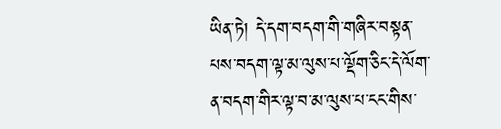ཡིན་ཏེ། དེ་དག་བདག་གི་གཞིར་བསྟན་པས་བདག་ལྟ་མ་ལུས་པ་ལྡོག་ཅིང་དེ་ལོག་ན་བདག་གིར་ལྟ་བ་མ་ལུས་པ་ངང་གིས་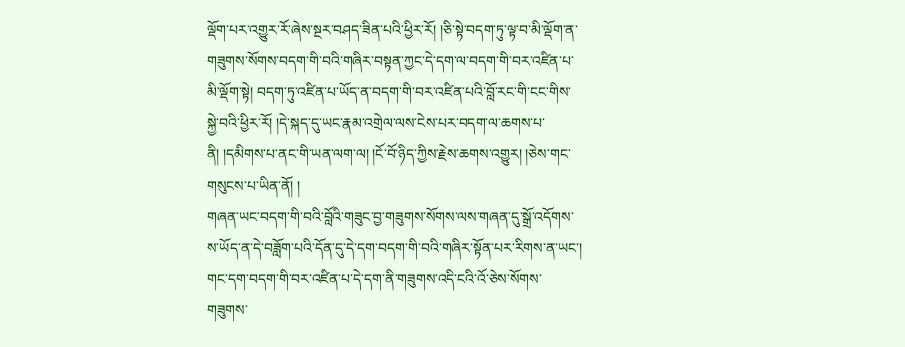ལྡོག་པར་འགྱུར་རོ་ཞེས་སྔར་བཤད་ཟིན་པའི་ཕྱིར་རོ། །ཅི་སྟེ་བདག་ཏུ་ལྟ་བ་མི་ལྡོག་ན་གཟུགས་སོགས་བདག་གི་བའི་གཞིར་བསྟན་ཀྱང་དེ་དག་ལ་བདག་གི་བར་འཛིན་པ་མི་ལྡོག་སྟེ། བདག་ཏུ་འཛིན་པ་ཡོད་ན་བདག་གི་བར་འཛིན་པའི་བློ་རང་གི་ངང་གིས་སྐྱེ་བའི་ཕྱིར་རོ། །དེ་སྐད་དུ་ཡང་རྣམ་འགྲེལ་ལས་ངེས་པར་བདག་ལ་ཆགས་པ་ནི། །དམིགས་པ་ནང་གི་ཡན་ལག་ལ། །ངོ་བོ་ཉིད་ཀྱིས་རྗེས་ཆགས་འགྱུར། །ཅེས་གང་གསུངས་པ་ཡིན་ནོ། །
གཞན་ཡང་བདག་གི་བའི་བློའི་གཟུང་བྱ་གཟུགས་སོགས་ལས་གཞན་དུ་སྒྲོ་འདོགས་ས་ཡོད་ན་དེ་བཟློག་པའི་དོན་དུ་དེ་དག་བདག་གི་བའི་གཞིར་སྟོན་པར་རིགས་ན་ཡང་། གང་དག་བདག་གི་བར་འཛིན་པ་དེ་དག་ནི་གཟུགས་འདི་ངའི་འོ་ཅེས་སོགས་གཟུགས་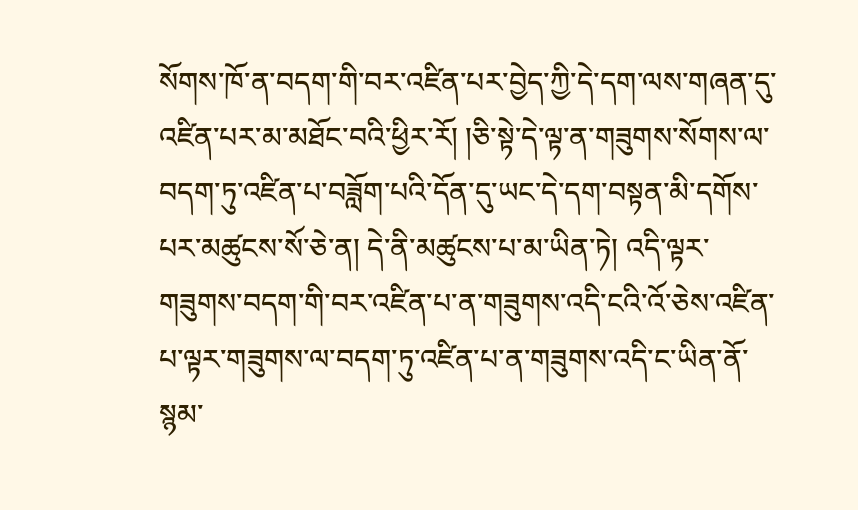སོགས་ཁོ་ན་བདག་གི་བར་འཛིན་པར་བྱེད་ཀྱི་དེ་དག་ལས་གཞན་དུ་འཛིན་པར་མ་མཐོང་བའི་ཕྱིར་རོ། །ཅི་སྟེ་དེ་ལྟ་ན་གཟུགས་སོགས་ལ་བདག་ཏུ་འཛིན་པ་བཟློག་པའི་དོན་དུ་ཡང་དེ་དག་བསྟན་མི་དགོས་པར་མཚུངས་སོ་ཅེ་ན། དེ་ནི་མཚུངས་པ་མ་ཡིན་ཏེ། འདི་ལྟར་གཟུགས་བདག་གི་བར་འཛིན་པ་ན་གཟུགས་འདི་ངའི་འོ་ཅེས་འཛིན་པ་ལྟར་གཟུགས་ལ་བདག་ཏུ་འཛིན་པ་ན་གཟུགས་འདི་ང་ཡིན་ནོ་སྙམ་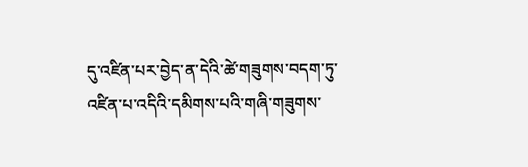དུ་འཛིན་པར་བྱེད་ན་དེའི་ཚེ་གཟུགས་བདག་ཏུ་འཛིན་པ་འདིའི་དམིགས་པའི་གཞི་གཟུགས་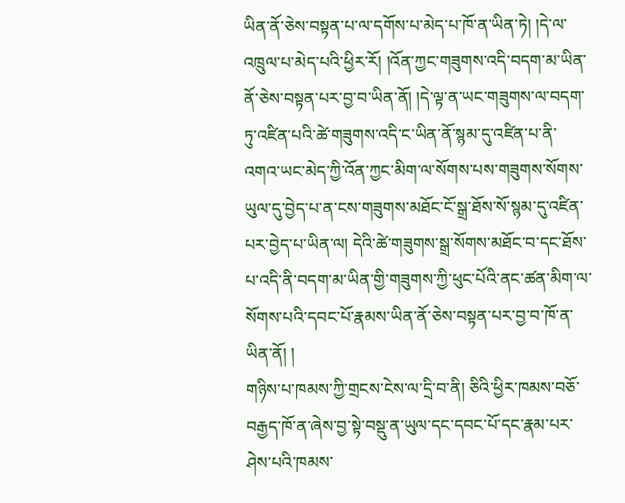ཡིན་ནོ་ཅེས་བསྟན་པ་ལ་དགོས་པ་མེད་པ་ཁོ་ན་ཡིན་ཏེ། །དེ་ལ་འཁྲུལ་པ་མེད་པའི་ཕྱིར་རོ། །འོན་ཀྱང་གཟུགས་འདི་བདག་མ་ཡིན་ནོ་ཅེས་བསྟན་པར་བྱ་བ་ཡིན་ནོ། །དེ་ལྟ་ན་ཡང་གཟུགས་ལ་བདག་ཏུ་འཛིན་པའི་ཚེ་གཟུགས་འདི་ང་ཡིན་ནོ་སྙམ་དུ་འཛིན་པ་ནི་འགའ་ཡང་མེད་ཀྱི་འོན་ཀྱང་མིག་ལ་སོགས་པས་གཟུགས་སོགས་ཡུལ་དུ་བྱེད་པ་ན་ངས་གཟུགས་མཐོང་ངོ་སྒྲ་ཐོས་སོ་སྙམ་དུ་འཛིན་པར་བྱེད་པ་ཡིན་ལ། དེའི་ཚེ་གཟུགས་སྒྲ་སོགས་མཐོང་བ་དང་ཐོས་པ་འདི་ནི་བདག་མ་ཡིན་གྱི་གཟུགས་ཀྱི་ཕུང་པོའི་ནང་ཚན་མིག་ལ་སོགས་པའི་དབང་པོ་རྣམས་ཡིན་ནོ་ཅེས་བསྟན་པར་བྱ་བ་ཁོ་ན་ཡིན་ནོ། །
གཉིས་པ་ཁམས་ཀྱི་གྲངས་ངེས་ལ་དྲི་བ་ནི། ཅིའི་ཕྱིར་ཁམས་བཅོ་བརྒྱད་ཁོ་ན་ཞེས་བྱ་སྟེ་བསྡུ་ན་ཡུལ་དང་དབང་པོ་དང་རྣམ་པར་ཤེས་པའི་ཁམས་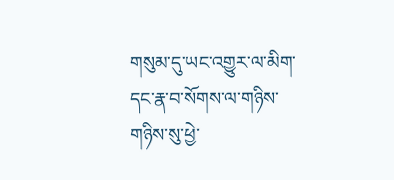གསུམ་དུ་ཡང་འགྱུར་ལ་མིག་དང་རྣ་བ་སོགས་ལ་གཉིས་གཉིས་སུ་ཕྱེ་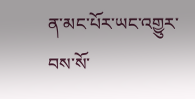ན་མང་པོར་ཡང་འགྱུར་བས་སོ་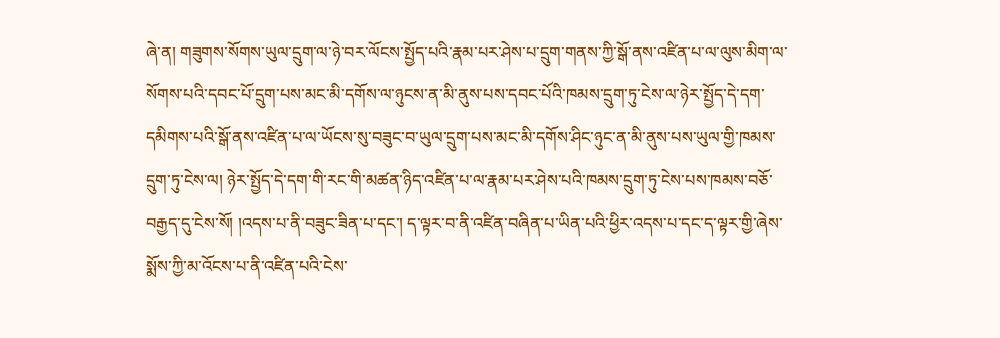ཞེ་ན། གཟུགས་སོགས་ཡུལ་དྲུག་ལ་ཉེ་བར་ལོངས་སྤྱོད་པའི་རྣམ་པར་ཤེས་པ་དྲུག་གནས་ཀྱི་སྒོ་ནས་འཛིན་པ་ལ་ལུས་མིག་ལ་སོགས་པའི་དབང་པོ་དྲུག་པས་མང་མི་དགོས་ལ་ཉུངས་ན་མི་ནུས་པས་དབང་པོའི་ཁམས་དྲུག་ཏུ་ངེས་ལ་ཉེར་སྤྱོད་དེ་དག་དམིགས་པའི་སྒོ་ནས་འཛིན་པ་ལ་ཡོངས་སུ་བཟུང་བ་ཡུལ་དྲུག་པས་མང་མི་དགོས་ཤིང་ཉུང་ན་མི་ནུས་པས་ཡུལ་གྱི་ཁམས་དྲུག་ཏུ་ངེས་ལ། ཉེར་སྤྱོད་དེ་དག་གི་རང་གི་མཚན་ཉིད་འཛིན་པ་ལ་རྣམ་པར་ཤེས་པའི་ཁམས་དྲུག་ཏུ་ངེས་པས་ཁམས་བཅོ་བརྒྱད་དུ་ངེས་སོ། །འདས་པ་ནི་བཟུང་ཟིན་པ་དང་། ད་ལྟར་བ་ནི་འཛིན་བཞིན་པ་ཡིན་པའི་ཕྱིར་འདས་པ་དང་ད་ལྟར་གྱི་ཞེས་སྨོས་ཀྱི་མ་འོངས་པ་ནི་འཛིན་པའི་ངེས་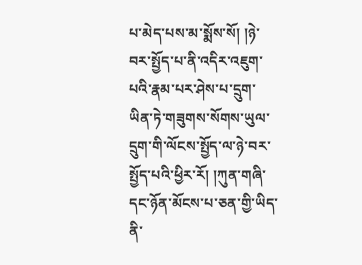པ་མེད་པས་མ་སྨོས་སོ། །ཉེ་བར་སྤྱོད་པ་ནི་འདིར་འཇུག་པའི་རྣམ་པར་ཤེས་པ་དྲུག་ཡིན་ཏེ་གཟུགས་སོགས་ཡུལ་དྲུག་གི་ལོངས་སྤྱོད་ལ་ཉེ་བར་སྤྱོད་པའི་ཕྱིར་རོ། །ཀུན་གཞི་དང་ཉོན་མོངས་པ་ཅན་གྱི་ཡིད་ནི་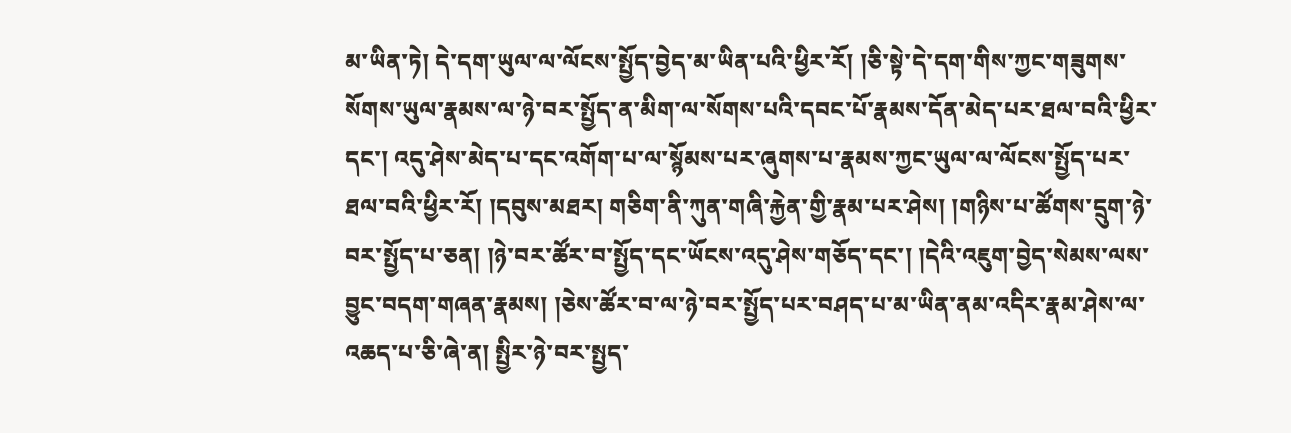མ་ཡིན་ཏེ། དེ་དག་ཡུལ་ལ་ལོངས་སྤྱོད་བྱེད་མ་ཡིན་པའི་ཕྱིར་རོ། །ཅི་སྟེ་དེ་དག་གིས་ཀྱང་གཟུགས་སོགས་ཡུལ་རྣམས་ལ་ཉེ་བར་སྤྱོད་ན་མིག་ལ་སོགས་པའི་དབང་པོ་རྣམས་དོན་མེད་པར་ཐལ་བའི་ཕྱིར་དང་། འདུ་ཤེས་མེད་པ་དང་འགོག་པ་ལ་སྙོམས་པར་ཞུགས་པ་རྣམས་ཀྱང་ཡུལ་ལ་ལོངས་སྤྱོད་པར་ཐལ་བའི་ཕྱིར་རོ། །དབུས་མཐར། གཅིག་ནི་ཀུན་གཞི་རྐྱེན་གྱི་རྣམ་པར་ཤེས། །གཉིས་པ་ཚོགས་དྲུག་ཉེ་བར་སྤྱོད་པ་ཅན། །ཉེ་བར་ཚོར་བ་སྤྱོད་དང་ཡོངས་འདུ་ཤེས་གཅོད་དང་། །དེའི་འཇུག་བྱེད་སེམས་ལས་བྱུང་བདག་གཞན་རྣམས། །ཅེས་ཚོར་བ་ལ་ཉེ་བར་སྤྱོད་པར་བཤད་པ་མ་ཡིན་ནམ་འདིར་རྣམ་ཤེས་ལ་འཆད་པ་ཅི་ཞེ་ན། སྤྱིར་ཉེ་བར་སྤྱད་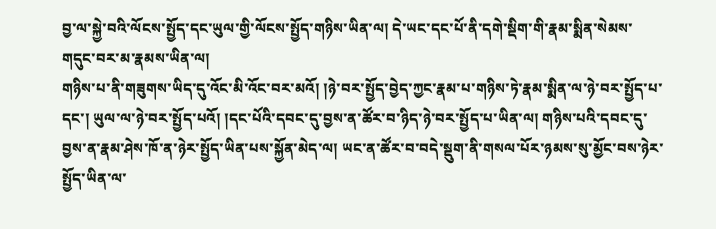བྱ་ལ་སྐྱེ་བའི་ལོངས་སྤྱོད་དང་ཡུལ་གྱི་ལོངས་སྤྱོད་གཉིས་ཡིན་ལ། དེ་ཡང་དང་པོ་ནི་དགེ་སྡིག་གི་རྣམ་སྨིན་སེམས་གདུང་བར་མ་རྣམས་ཡིན་ལ།
གཉིས་པ་ནི་གཟུགས་ཡིད་དུ་འོང་མི་འོང་བར་མའོ། །ཉེ་བར་སྤྱོད་བྱེད་ཀྱང་རྣམ་པ་གཉིས་ཏེ་རྣམ་སྨིན་ལ་ཉེ་བར་སྤྱོད་པ་དང་། ཡུལ་ལ་ཉེ་བར་སྤྱོད་པའོ། །དང་པོའི་དབང་དུ་བྱས་ན་ཚོར་བ་ཉིད་ཉེ་བར་སྤྱོད་པ་ཡིན་ལ། གཉིས་པའི་དབང་དུ་བྱས་ན་རྣམ་ཤེས་ཁོ་ན་ཉེར་སྤྱོད་ཡིན་པས་སྐྱོན་མེད་ལ། ཡང་ན་ཚོར་བ་བདེ་སྡུག་ནི་གསལ་པོར་ཉམས་སུ་མྱོང་བས་ཉེར་སྤྱོད་ཡིན་ལ་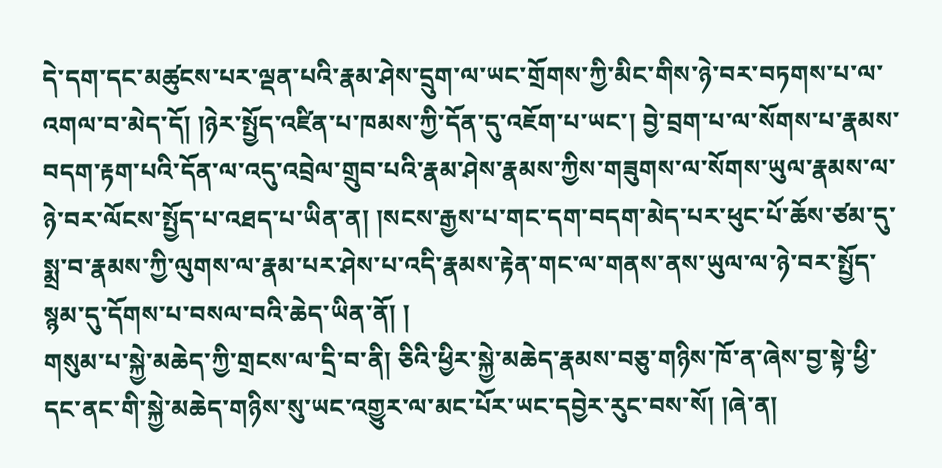དེ་དག་དང་མཚུངས་པར་ལྡན་པའི་རྣམ་ཤེས་དྲུག་ལ་ཡང་གྲོགས་ཀྱི་མིང་གིས་ཉེ་བར་བཏགས་པ་ལ་འགལ་བ་མེད་དོ། །ཉེར་སྤྱོད་འཛིན་པ་ཁམས་ཀྱི་དོན་དུ་འཇོག་པ་ཡང་། བྱེ་བྲག་པ་ལ་སོགས་པ་རྣམས་བདག་རྟག་པའི་དོན་ལ་འདུ་འབྲེལ་གྲུབ་པའི་རྣམ་ཤེས་རྣམས་ཀྱིས་གཟུགས་ལ་སོགས་ཡུལ་རྣམས་ལ་ཉེ་བར་ལོངས་སྤྱོད་པ་འཐད་པ་ཡིན་ན། །སངས་རྒྱས་པ་གང་དག་བདག་མེད་པར་ཕུང་པོ་ཆོས་ཙམ་དུ་སྨྲ་བ་རྣམས་ཀྱི་ལུགས་ལ་རྣམ་པར་ཤེས་པ་འདི་རྣམས་རྟེན་གང་ལ་གནས་ནས་ཡུལ་ལ་ཉེ་བར་སྤྱོད་སྙམ་དུ་དོགས་པ་བསལ་བའི་ཆེད་ཡིན་ནོ། །
གསུམ་པ་སྐྱེ་མཆེད་ཀྱི་གྲངས་ལ་དྲི་བ་ནི། ཅིའི་ཕྱིར་སྐྱེ་མཆེད་རྣམས་བཅུ་གཉིས་ཁོ་ན་ཞེས་བྱ་སྟེ་ཕྱི་དང་ནང་གི་སྐྱེ་མཆེད་གཉིས་སུ་ཡང་འགྱུར་ལ་མང་པོར་ཡང་དབྱེར་རུང་བས་སོ། །ཞེ་ན།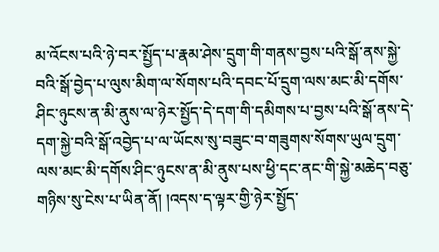མ་འོངས་པའི་ཉེ་བར་སྤྱོད་པ་རྣམ་ཤེས་དྲུག་གི་གནས་བྱས་པའི་སྒོ་ནས་སྐྱེ་བའི་སྒོ་བྱེད་པ་ལུས་མིག་ལ་སོགས་པའི་དབང་པོ་དྲུག་ལས་མང་མི་དགོས་ཤིང་ཉུངས་ན་མི་ནུས་ལ་ཉེར་སྤྱོད་དེ་དག་གི་དམིགས་པ་བྱས་པའི་སྒོ་ནས་དེ་དག་སྐྱེ་བའི་སྒོ་འབྱེད་པ་ལ་ཡོངས་སུ་བཟུང་བ་གཟུགས་སོགས་ཡུལ་དྲུག་ལས་མང་མི་དགོས་ཤིང་ཉུངས་ན་མི་ནུས་པས་ཕྱི་དང་ནང་གི་སྐྱེ་མཆེད་བཅུ་གཉིས་སུ་ངེས་པ་ཡིན་ནོ། །འདས་ད་ལྟར་གྱི་ཉེར་སྤྱོད་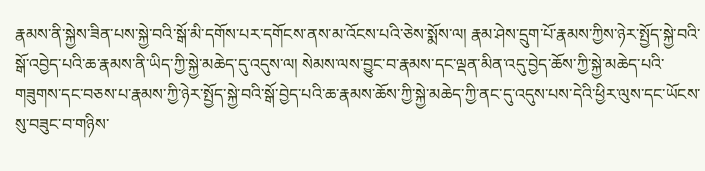རྣམས་ནི་སྐྱེས་ཟིན་པས་སྐྱེ་བའི་སྒོ་མི་དགོས་པར་དགོངས་ནས་མ་འོངས་པའི་ཅེས་སྨོས་ལ། རྣམ་ཤེས་དྲུག་པོ་རྣམས་ཀྱིས་ཉེར་སྤྱོད་སྐྱེ་བའི་སྒོ་འབྱེད་པའི་ཆ་རྣམས་ནི་ཡིད་ཀྱི་སྐྱེ་མཆེད་དུ་འདུས་ལ། སེམས་ལས་བྱུང་བ་རྣམས་དང་ལྡན་མིན་འདུ་བྱེད་ཆོས་ཀྱི་སྐྱེ་མཆེད་པའི་གཟུགས་དང་བཅས་པ་རྣམས་ཀྱི་ཉེར་སྤྱོད་སྐྱེ་བའི་སྒོ་བྱེད་པའི་ཆ་རྣམས་ཆོས་ཀྱི་སྐྱེ་མཆེད་ཀྱི་ནང་དུ་འདུས་པས་དེའི་ཕྱིར་ལུས་དང་ཡོངས་སུ་བཟུང་བ་གཉིས་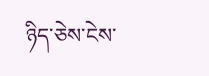ཉིད་ཅེས་ངེས་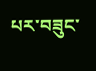པར་བཟུང་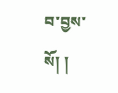བ་བྱས་སོ། །